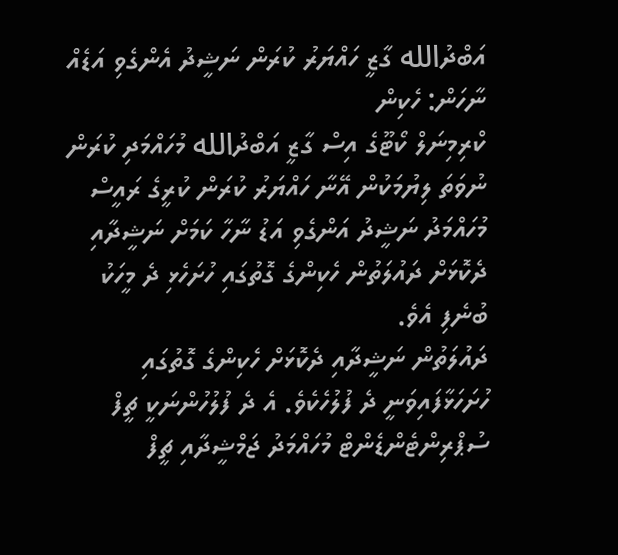އަބްދުالله ގާޒީ ހައްޔަރު ކުރަން ނަޝީދު އެންގެވި އަޑެއް ނާހަން: ހެކިން
ކްރިމިނަލް ކޯޓޫގެ އިސް ގާޒީ އަބްދުالله މުހައްމަދި ކުރަން ނުވަތަ ލިޔުމަކުން އޭނާ ހައްޔަރު ކުރަން ކުރީގެ ރައީސް މުހައްމަދު ނަޝީދު އަންގެވި އަޑު ނާހާ ކަމަށް ނަޝީދާއި ދެކޮޅަށް ދައުލަތުން ހެކިންގެ ގޮތުގައި ހުށަހެޅި ދެ މީހަކު ބުނެފި އެވެ.
ދައުލަތުން ނަޝީދާއި ދެކޮޅަށް ހެކިންގެ ގޮތުގައި ހުށަހަޅާފައިވަނީ ދެ ފުލުހެކެވެ. އެ ދެ ފުލުހުންނަކީ ޗީފް ސުޕްރިންޓެންޑެންޓް މުހައްމަދު ޖަމްޝީދާއި ޗީފް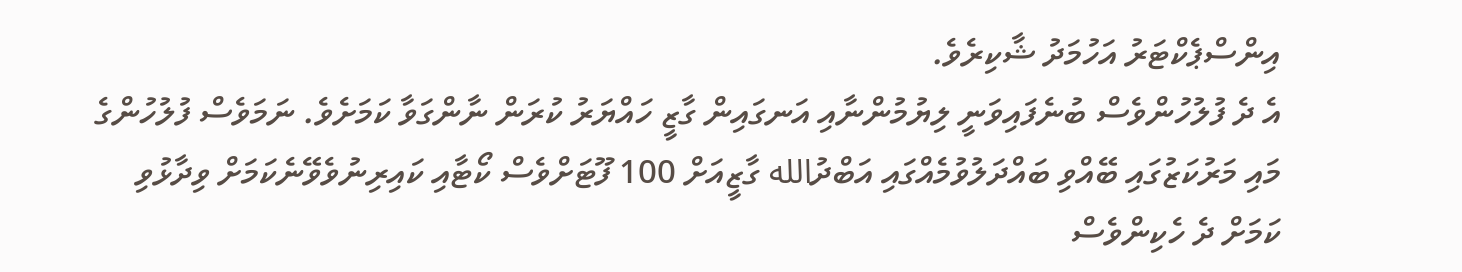އިންސްޕެކްޓަރު އަހުމަދު ޝާކިރެވެ.
އެ ދެ ފުލުހުންވެސް ބުނެފައިވަނީ ލިޔުމުންނާއި އަނގައިން ގާޒީ ހައްޔަރު ކުރަން ނާންގަވާ ކަމަށެވެ. ނަމަވެސް ފުލުހުންގެ މައި މަރުކަޒުގައި ބޭއްވި ބައްދަލުވުމެއްގައި އަބްދުالله ގާޒީއަށް 100 ފޫޓަށްވެސް ކޯޓާއި ކައިރިނުވެވޭނެކަމަށް ވިދާޅުވި ކަމަށް ދެ ހެކިންވެސް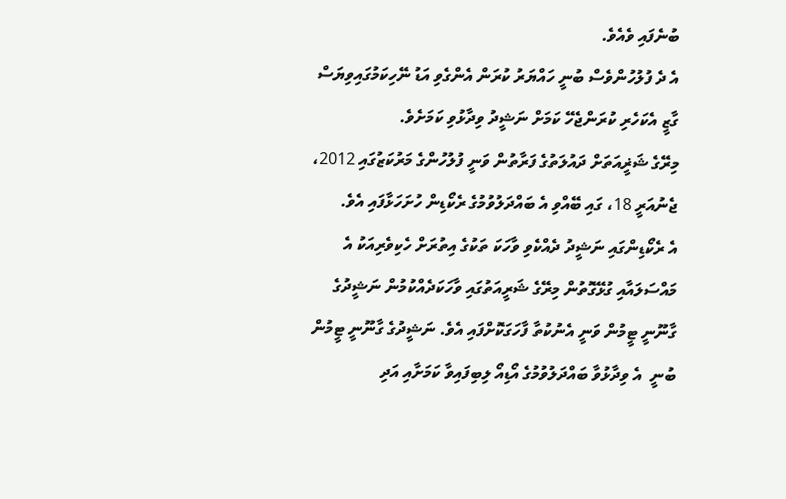ބުނެފައި ވެއެވެ.
އެ ދެ ފުލުހުންވެސް ބުނީ ހައްޔަރު ކުރަން އެންގެވި އަޑު ނޭހިކަމުގައިވިޔަސް ގާޒީ އެކަހެރި ކުރަންޖެހޭ ކަމަށް ނަޝީދު ވިދާޅުވި ކަމަށެވެ.
މިރޭގެ ޝަޜީއަތަށް ދައުލަތުގެ ފަރާތުން ވަނީ ފުލުހުންގެ މަރުކަޒުގައި 2012، ޖެނުއަރީ 18، ގައި ބޭއްވި އެ ބައްދަލުވުމުގެ ރެކޯޑިން ހުށަހަޅާފައި އެވެ.
އެ ރެކޯޑިންގައި ނަޝީދު ދެއްކެވި ވާހަކަ ތަކުގެ އިތުރަށް ހެކިވެރިއަކު އެ މައްސަލައާއި ގުޅޭގޮތުން މިރޭގެ ޝަރީއަތުގައި ވާހަކަދެއްކުމުން ނަޝީދުގެ ގާނޫނީ ޓީމުން ވަނީ އެނުކުތާ ފާހަގަކޮށްފައި އެވެ. ނަޝީދުގެ ގާނޫނީ ޓީމުން ބުނީ  އެ ވިދާޅުވާ ބައްދަލުވުމުގެ އޯޑިއޯ ލިބިފައިވާ ކަމަށާއި އަދި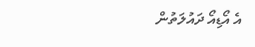އެ އޯޑިއޯ ދައުލަތުން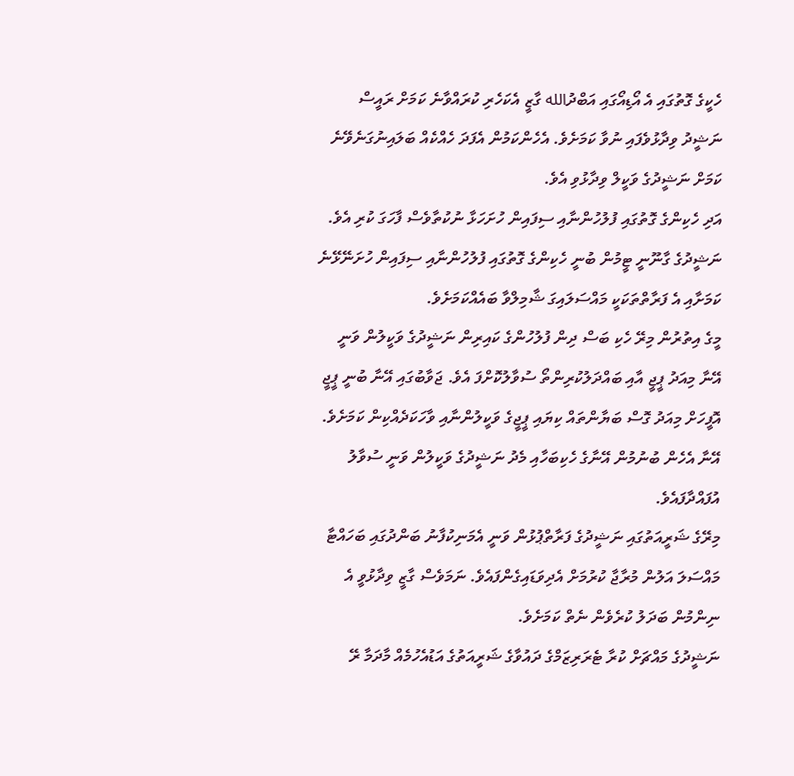ހެކީގެ ގޮތުގައި އެ އޯޑިއޯގައި އަބްދުالله ގާޒީ އެކަހެރި ކުރައްވާނެ ކަމަށް ރައީސް ނަޝީދު ވިދާޅުވެފައި ނުވާ ކަމަށެވެ. އެހެންކަމުން އެފަދަ ހެއްކެއް ބަލައިނުގަނެވޭނެ ކަމަށް ނަޝީދުގެ ވަކީލް ވިދާޅުވި އެވެ.
އަދި ހެކިންގެ ގޮތުގައި ފުލުހުންނާއި ސިފައިން ހުށަހަޅާ ނުކުތާވެސް ފާހަގަ ކުރި އެވެ. ނަޝީދުގެ ގާނޫނީ ޓީމުން ބުނީ ހެކިންގެ ގޮތުގައި ފުލުހުންނާއި ސިފައިން ހުށަނޭޅޭނެ ކަމަށާއި އެ ފަރާތްތަކަކީ މައްސަލައިގަ ޝާމިލްވާ ބައެއްކަމަށެވެ.
މީގެ އިތުރުން މިރޭ ހެކި ބަސް ދިން ފުލުހުންގެ ކައިރިން ނަޝީދުގެ ވަކީލުން ވަނީ އޭނާ މިއަދު ޕީޖީ އާއި ބައްދަލުކުރިންތޯ ސުވާލުކޮށްފަ އެވެ. ޖަވާބުގައި އޭނާ ބުނީ ޕީޖީ އޮފީހަށް މިއަދު ގޮސް ބަޔާންތައް ކިޔައި ޕީޖީގެ ވަކީލުންނާއި ވާހަކަދެއްކިން ކަމަށެވެ. އޭނާ އެހެން ބުނުމުން އޭނާގެ ހެކިބަހާއި މެދު ނަޝީދުގެ ވަކީލުން ވަނީ ސުވާލު އުފައްދާފައެވެ.
މިރޭގެ ޝަރީއަތުގައި ނަޝީދުގެ ފަރާތްޕުޅުން ވަނީ އެމަނިކުފާނު ބަންދުގައި ބަހައްޓާ މައްސަލަ އަލުން މުރާޖާ ކުރުމަށް އެދިވަޑައިގެންފައެވެ. ނަމަވެސް ގާޒީ ވިދާޅުވީ އެ ނިންމުން ބަދަލު ކުރެވެން ނެތް ކަމަށެވެ.
ނަޝީދުގެ މައްޗަށް ކުރާ ޓެރަރިޒަމްގެ ދައުވާގެ ޝަރީއަތުގެ އަޑުއެހުމެއް މާދަމާ ރޭ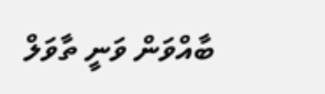ބާއްވަން ވަނީ ތާވަލް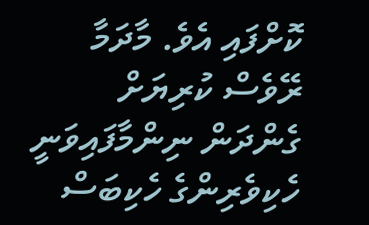ކޮށްފައި އެވެ. މާދަމާ ރޭވެސް ކުރިޔަށް ގެންދަން ނިންމާފައިވަނީ ހެކިވެރިންގެ ހެކިބަސް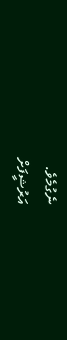ނެގުމެވެ.
އަރުޝީފަށް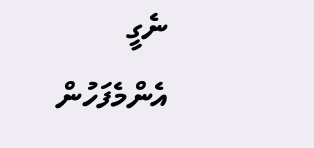ނެގީ
އެންމެފަހުން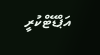އަޕްޑޭޓްކުރީ